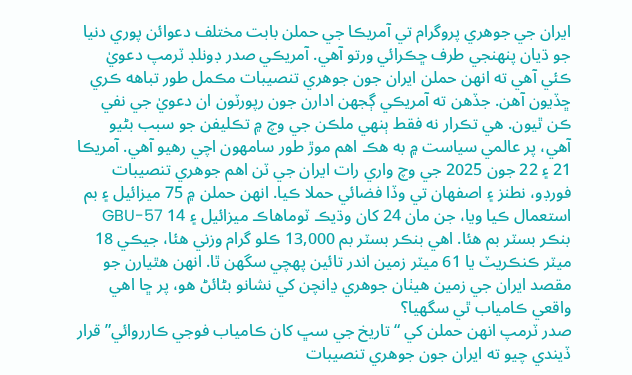ايران جي جوهري پروگرام تي آمريڪا جي حملن بابت مختلف دعوائن پوري دنيا جو ڌيان پنهنجي طرف ڇڪرائي ورتو آهي. آمريڪي صدر ڊونلڊ ٽرمپ دعويٰ ڪئي آهي ته انهن حملن ايران جون جوهري تنصيبات مڪمل طور تباهه ڪري ڇڏيون آهن. جڏهن ته آمريڪي ڳجهن ادارن جون رپورٽون ان دعويٰ جي نفي ڪن ٿيون. هي تڪرار نه فقط ٻنهي ملڪن جي وچ ۾ تڪليفن جو سبب بڻيو آهي، پر عالمي سياست ۾ به هڪ اهم موڙ طور سامهون اچي رهيو آهي. آمريڪا 21 ۽ 22 جون 2025 جي وچ واري رات ايران جي ٽن اهم جوهري تنصيبات فورڊو، نطنز ۽ اصفهان تي وڏا فضائي حملا ڪيا. انهن حملن ۾ 75 ميزائيل ۽ بم استعمال ڪيا ويا، جن مان 24 کان وڌيڪ ٽوماهاڪ ميزائيل ۽ 14 GBU-57 بنڪر بسٽر بم هئا. اهي بنڪر بسٽر بم 13,000 ڪلو گرام وزني هئا، جيڪي 18 ميٽر ڪنڪريٽ يا 61 ميٽر زمين اندر تائين پھچي سگهن ٿا. انهن هٿيارن جو مقصد ايران جي زمين هيٺان جوهري ڍانچن کي نشانو بڻائڻ هو، پر ڇا اهي واقعي ڪامياب ٿي سگهيا؟
صدر ٽرمپ انهن حملن کي “تاريخ جي سڀ کان ڪامياب فوجي ڪارروائي” قرار ڏيندي چيو ته ايران جون جوهري تنصيبات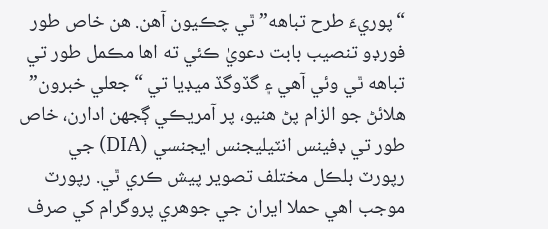“پوريءَ طرح تباهه” ٿي چڪيون آهن. هن خاص طور فورڊو تنصيب بابت دعويٰ ڪئي ته اها مڪمل طور تي تباهه ٿي وئي آهي ۽ گڏوگڏ ميڊيا تي “جعلي خبرون” هلائڻ جو الزام پڻ هنيو، پر آمريڪي ڳجهن ادارن، خاص طور تي ڊفينس انٽيليجنس ايجنسي (DIA) جي رپورٽ بلڪل مختلف تصوير پيش ڪري ٿي. رپورٽ موجب اهي حملا ايران جي جوهري پروگرام کي صرف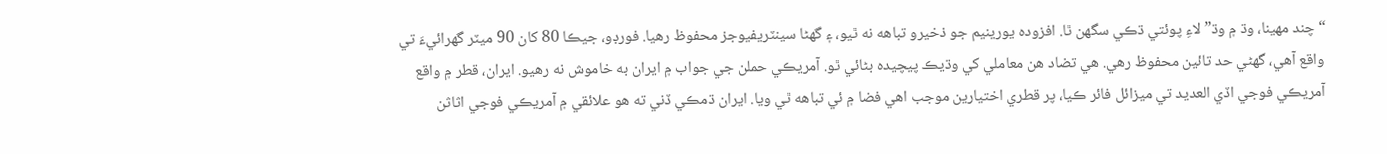“چند مهينا، وڌ ۾ وڌ” لاءِ پوئتي ڌڪي سگهن ٿا. افزوده يورينيم جو ذخيرو تباهه نه ٿيو، ۽ گهڻا سينٽريفيوجز محفوظ رهيا. فورڊو، جيڪا 80 کان 90 ميٽر گھرائيءَ تي واقع آهي، گهڻي حد تائين محفوظ رهي. هي تضاد هن معاملي کي وڌيڪ پيچيده بڻائي ٿو. آمريڪي حملن جي جواب ۾ ايران به خاموش نه رهيو. ايران، قطر ۾ واقع آمريڪي فوجي اڏي العديد تي ميزائل فائر ڪيا، پر قطري اختيارين موجب اهي فضا ۾ ئي تباهه ٿي ويا. ايران ڌمڪي ڏني ته هو علائقي ۾ آمريڪي فوجي اثاثن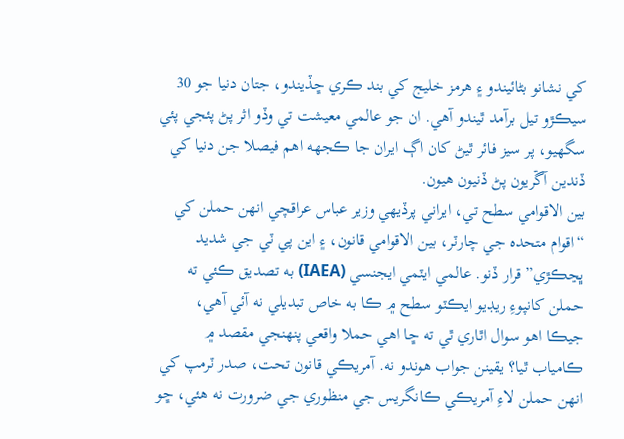کي نشانو بڻائيندو ۽ هرمز خليج کي بند ڪري ڇڏيندو، جتان دنيا جو 30 سيڪڙو تيل برآمد ٿيندو آهي. ان جو عالمي معيشت تي وڏو اثر پڻ پئجي پئي سگهيو، پر سيز فائر ٿيڻ کان اڳ ايران جا ڪجھه اھم فيصلا جن دنيا کي ڏندين آڱريون پڻ ڏنيون ھيون.
بين الاقوامي سطح تي، ايراني پرڏيهي وزير عباس عراقچي انهن حملن کي “اقوام متحده جي چارٽر، بين الاقوامي قانون، ۽ اين پي ٽي جي شديد ڀڃڪڙي” قرار ڏنو. عالمي ايٽمي ايجنسي (IAEA) به تصديق ڪئي ته حملن کانپوءِ ريڊيو ايڪٽو سطح ۾ ڪا به خاص تبديلي نه آئي آهي، جيڪا اهو سوال اٿاري ٿي ته ڇا اهي حملا واقعي پنهنجي مقصد ۾ ڪامياب ٿيا؟ يقينن جواب هوندو نه. آمريڪي قانون تحت، صدر ٽرمپ کي انهن حملن لاءِ آمريڪي ڪانگريس جي منظوري جي ضرورت نه هئي، ڇو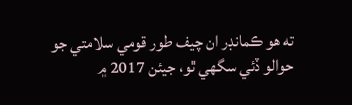ته هو ڪمانڊر ان چيف طور قومي سلامتي جو حوالو ڏئي سگهي ٿو، جيئن 2017 ۾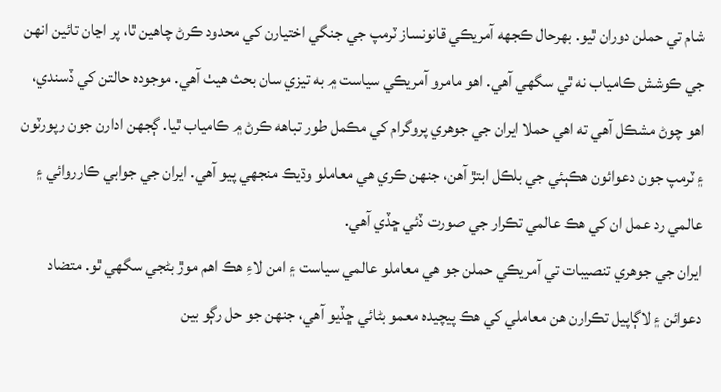شام تي حملن دوران ٿيو. بهرحال ڪجهه آمريڪي قانونساز ٽرمپ جي جنگي اختيارن کي محدود ڪرڻ چاهين ٿا، پر اڃان تائين انهن جي ڪوشش ڪامياب نه ٿي سگهي آهي. اهو مامرو آمريڪي سياست ۾ به تيزي سان بحث هيٺ آهي. موجوده حالتن کي ڏسندي، اهو چوڻ مشڪل آهي ته اهي حملا ايران جي جوهري پروگرام کي مڪمل طور تباهه ڪرڻ ۾ ڪامياب ٿيا. ڳجهن ادارن جون رپورٽون ۽ ٽرمپ جون دعوائون هڪٻئي جي بلڪل ابتڙ آهن، جنهن ڪري هي معاملو وڌيڪ منجهي پيو آهي. ايران جي جوابي ڪارروائي ۽ عالمي رد عمل ان کي هڪ عالمي تڪرار جي صورت ڏئي ڇڏي آهي.
ايران جي جوهري تنصيبات تي آمريڪي حملن جو هي معاملو عالمي سياست ۽ امن لاءِ هڪ اهم موڙ بڻجي سگهي ٿو. متضاد دعوائن ۽ لاڳاپيل تڪرارن هن معاملي کي هڪ پيچيده معمو بڻائي ڇڏيو آهي، جنهن جو حل رڳو بين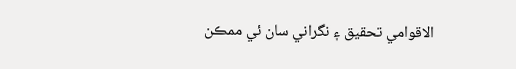الاقوامي تحقيق ۽ نگراني سان ئي ممڪن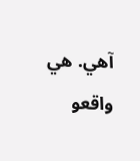آهي. هي واقعو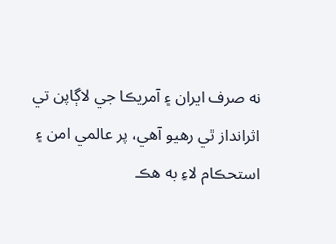نه صرف ايران ۽ آمريڪا جي لاڳاپن تي اثرانداز ٿي رهيو آهي، پر عالمي امن ۽ استحڪام لاءِ به هڪ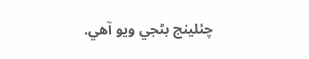چئلينج بڻجي ويو آهي.